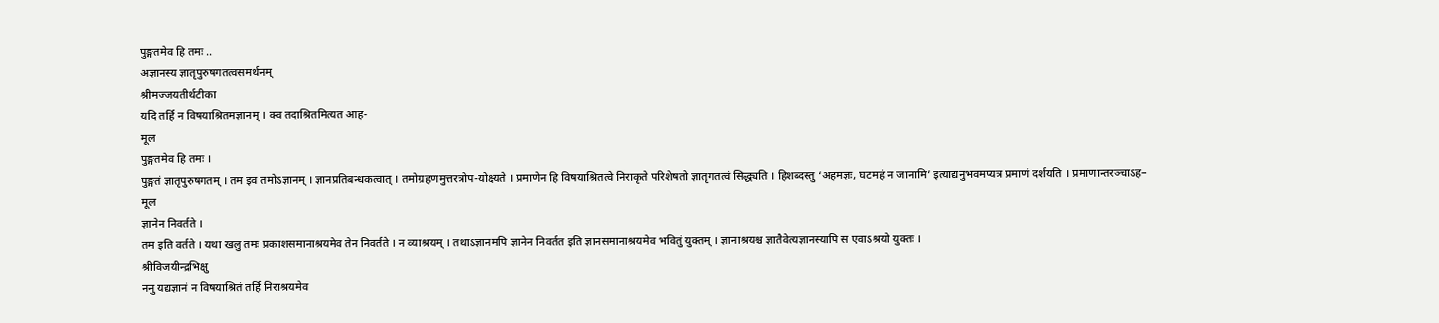पुङ्गतमेव हि तमः ..
अज्ञानस्य ज्ञातृपुरुषगतत्वसमर्थनम्
श्रीमज्जयतीर्थटीका
यदि तर्हि न विषयाश्रितमज्ञानम् । क्व तदाश्रितमित्यत आह-
मूल
पुङ्गतमेव हि तमः ।
पुङ्गतं ज्ञातृपुरुषगतम् । तम इव तमोऽज्ञानम् । ज्ञानप्रतिबन्धकत्वात् । तमोग्रहणमुत्तरत्रोप-योक्ष्यते । प्रमाणेन हि विषयाश्रितत्वे निराकृते परिशेषतो ज्ञातृगतत्वं सिद्ध्यति । हिशब्दस्तु ‘अहमज्ञः, घटमहं न जानामि’ इत्याद्यनुभवमप्यत्र प्रमाणं दर्शयति । प्रमाणान्तरञ्चाऽह–
मूल
ज्ञानेन निवर्तते ।
तम इति वर्तते । यथा खलु तमः प्रकाशसमानाश्रयमेव तेन निवर्तते । न व्याश्रयम् । तथाऽज्ञानमपि ज्ञानेन निवर्तत इति ज्ञानसमानाश्रयमेव भवितुं युक्तम् । ज्ञानाश्रयश्च ज्ञातैवेत्यज्ञानस्यापि स एवाऽश्रयो युक्तः ।
श्रीविजयीन्द्रभिक्षु
ननु यद्यज्ञानं न विषयाश्रितं तर्हि निराश्रयमेव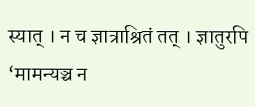स्यात् । न च ज्ञात्राश्रितं तत् । ज्ञातुरपि ‘मामन्यञ्च न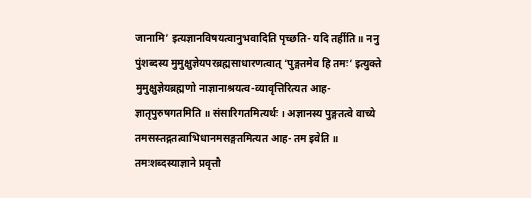जानामि’ इत्यज्ञानविषयत्वानुभवादिति पृच्छति- यदि तर्हीति ॥ ननु पुंशब्दस्य मुमुक्षुज्ञेयपरब्रह्मसाधारणत्वात् ‘पुङ्गतमेव हि तमः’ इत्युक्ते मुमुक्षुज्ञेयब्रह्मणो नाज्ञानाश्रयत्व-व्यावृत्तिरित्यत आह- ज्ञातृपुरुषगतमिति ॥ संसारिगतमित्यर्थः । अज्ञानस्य पुङ्गतत्वे वाच्ये तमसस्तद्गतत्वाभिधानमसङ्गतमित्यत आह- तम इवेति ॥ तमःशब्दस्याज्ञाने प्रवृत्तौ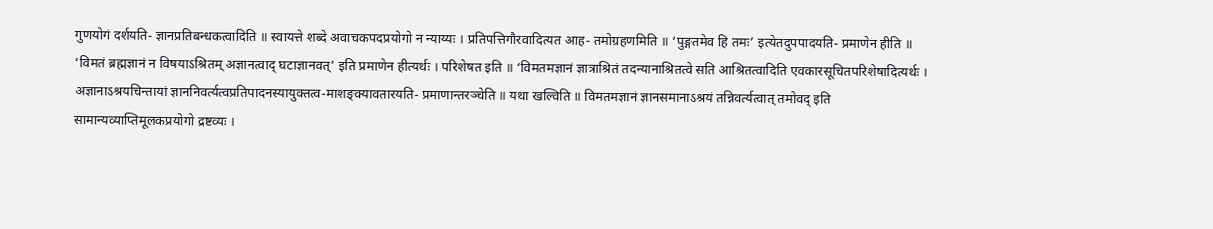गुणयोगं दर्शयति- ज्ञानप्रतिबन्धकत्वादिति ॥ स्वायत्ते शब्दे अवाचकपदप्रयोगो न न्याय्यः । प्रतिपत्तिगौरवादित्यत आह- तमोग्रहणमिति ॥ ‘पुङ्गतमेव हि तमः’ इत्येतदुपपादयति- प्रमाणेन हीति ॥ ‘विमतं ब्रह्मज्ञानं न विषयाऽश्रितम् अज्ञानत्वाद् घटाज्ञानवत्’ इति प्रमाणेन हीत्यर्थः । परिशेषत इति ॥ ‘विमतमज्ञानं ज्ञात्राश्रितं तदन्यानाश्रितत्वे सति आश्रितत्वादिति एवकारसूचितपरिशेषादित्यर्थः । अज्ञानाऽश्रयचिन्तायां ज्ञाननिवर्त्यत्वप्रतिपादनस्यायुक्तत्व-माशङ्क्यावतारयति- प्रमाणान्तरञ्चेति ॥ यथा खल्विति ॥ विमतमज्ञानं ज्ञानसमानाऽश्रयं तन्निवर्त्यत्वात् तमोवद् इति सामान्यव्याप्तिमूलकप्रयोगो द्रष्टव्यः ।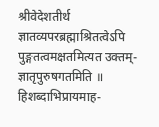श्रीवेदेशतीर्थ
ज्ञातव्यपरब्रह्माश्रितत्वेऽपि पुङ्गतत्वमक्षतमित्यत उक्तम्- ज्ञातृपुरुषगतमिति ॥ हिशब्दाभिप्रायमाह-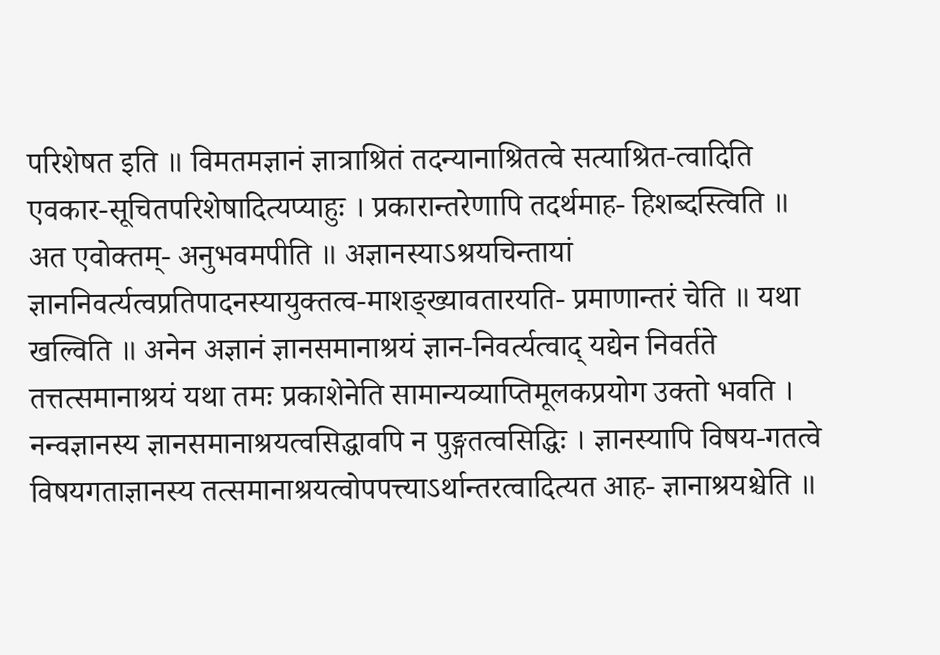परिशेषत इति ॥ विमतमज्ञानं ज्ञात्राश्रितं तदन्यानाश्रितत्वे सत्याश्रित-त्वादिति एवकार-सूचितपरिशेषादित्यप्याहुः । प्रकारान्तरेणापि तदर्थमाह- हिशब्दस्त्विति ॥ अत एवोक्तम्- अनुभवमपीति ॥ अज्ञानस्याऽश्रयचिन्तायां ज्ञाननिवर्त्यत्वप्रतिपादनस्यायुक्तत्व-माशङ्ख्यावतारयति- प्रमाणान्तरं चेति ॥ यथा खल्विति ॥ अनेन अज्ञानं ज्ञानसमानाश्रयं ज्ञान-निवर्त्यत्वाद् यद्येन निवर्तते तत्तत्समानाश्रयं यथा तमः प्रकाशेनेति सामान्यव्याप्तिमूलकप्रयोग उक्तो भवति । नन्वज्ञानस्य ज्ञानसमानाश्रयत्वसिद्धावपि न पुङ्गतत्वसिद्धिः । ज्ञानस्यापि विषय-गतत्वे विषयगताज्ञानस्य तत्समानाश्रयत्वोपपत्त्याऽर्थान्तरत्वादित्यत आह- ज्ञानाश्रयश्चेति ॥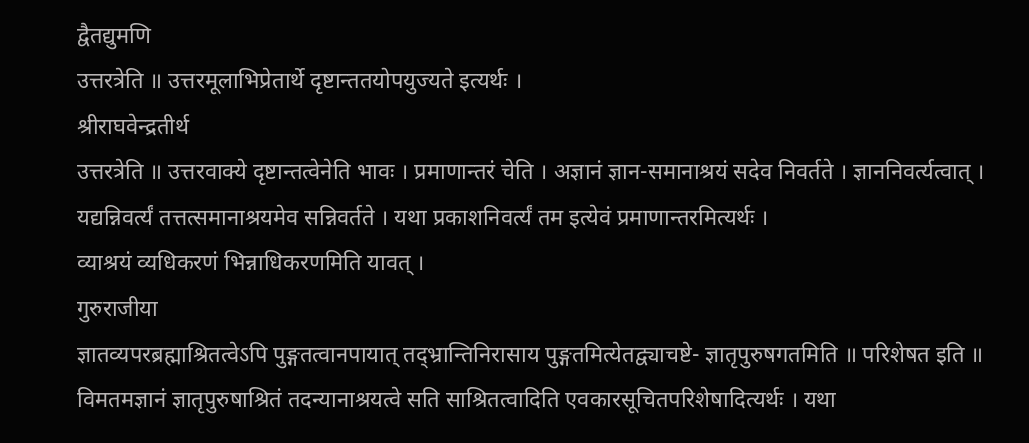द्वैतद्युमणि
उत्तरत्रेति ॥ उत्तरमूलाभिप्रेतार्थे दृष्टान्ततयोपयुज्यते इत्यर्थः ।
श्रीराघवेन्द्रतीर्थ
उत्तरत्रेति ॥ उत्तरवाक्ये दृष्टान्तत्वेनेति भावः । प्रमाणान्तरं चेति । अज्ञानं ज्ञान-समानाश्रयं सदेव निवर्तते । ज्ञाननिवर्त्यत्वात् । यद्यन्निवर्त्यं तत्तत्समानाश्रयमेव सन्निवर्तते । यथा प्रकाशनिवर्त्यं तम इत्येवं प्रमाणान्तरमित्यर्थः ।
व्याश्रयं व्यधिकरणं भिन्नाधिकरणमिति यावत् ।
गुरुराजीया
ज्ञातव्यपरब्रह्माश्रितत्वेऽपि पुङ्गतत्वानपायात् तद्भ्रान्तिनिरासाय पुङ्गतमित्येतद्व्याचष्टे- ज्ञातृपुरुषगतमिति ॥ परिशेषत इति ॥ विमतमज्ञानं ज्ञातृपुरुषाश्रितं तदन्यानाश्रयत्वे सति साश्रितत्वादिति एवकारसूचितपरिशेषादित्यर्थः । यथा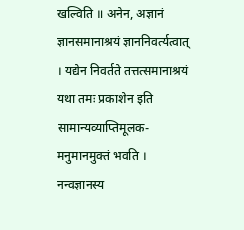खल्विति ॥ अनेन, अज्ञानं ज्ञानसमानाश्रयं ज्ञाननिवर्त्यत्वात् । यद्येन निवर्तते तत्तत्समानाश्रयं यथा तमः प्रकाशेन इति सामान्यव्याप्तिमूलक-मनुमानमुक्तं भवति । नन्वज्ञानस्य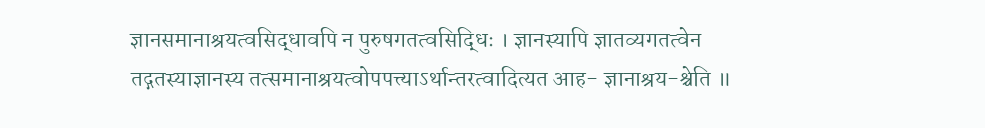ज्ञानसमानाश्रयत्वसिद्धावपि न पुरुषगतत्वसिद्धिः । ज्ञानस्यापि ज्ञातव्यगतत्वेन तद्गतस्याज्ञानस्य तत्समानाश्रयत्वोपपत्त्याऽर्थान्तरत्वादित्यत आह- ज्ञानाश्रय-श्चेति ॥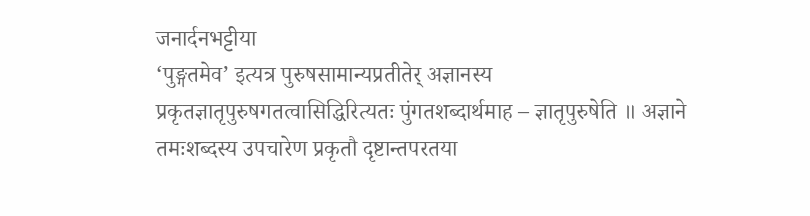जनार्दनभट्टीया
‘पुङ्गतमेव’ इत्यत्र पुरुषसामान्यप्रतीतेर् अज्ञानस्य प्रकृतज्ञातृपुरुषगतत्वासिद्धिरित्यतः पुंगतशब्दार्थमाह – ज्ञातृपुरुषेति ॥ अज्ञाने तमःशब्दस्य उपचारेण प्रकृतौ दृष्टान्तपरतया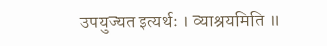उपयुज्यत इत्यर्थः । व्याश्रयमिति ॥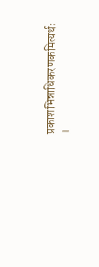प्रकाशभिन्नाधिकरणकमित्यर्थः ।